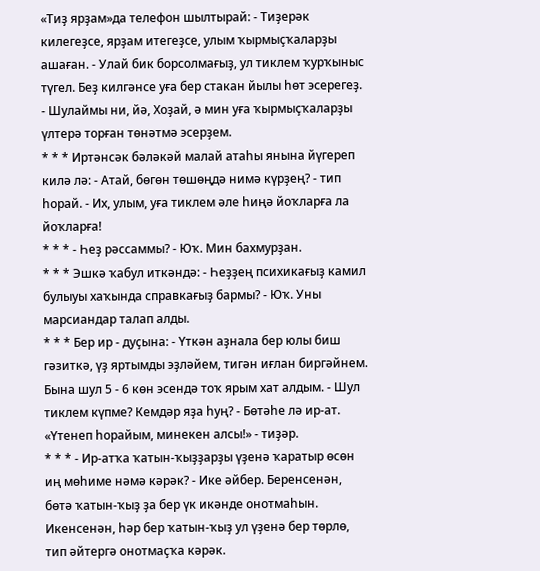«Тиҙ ярҙам»да телефон шылтырай: - Тиҙерәк килегеҙсе, ярҙам итегеҙсе, улым ҡырмыҫҡаларҙы ашаған. - Улай бик борсолмағыҙ, ул тиклем ҡурҡыныс түгел. Беҙ килгәнсе уға бер стакан йылы һөт эсерегеҙ. - Шулаймы ни, йә, Хоҙай, ә мин уға ҡырмыҫҡаларҙы үлтерә торған төнәтмә эсерҙем.
* * * Иртәнсәк бәләкәй малай атаһы янына йүгереп килә лә: - Атай, бөгөн төшөңдә нимә күрҙең? - тип һорай. - Их, улым, уға тиклем әле һиңә йоҡларға ла йоҡларға!
* * * - Һеҙ рәссаммы? - Юҡ. Мин бахмурҙан.
* * * Эшкә ҡабул иткәндә: - Һеҙҙең психикағыҙ камил булыуы хаҡында справкағыҙ бармы? - Юҡ. Уны марсиандар талап алды.
* * * Бер ир - дуҫына: - Үткән аҙнала бер юлы биш гәзиткә, үҙ яртымды эҙләйем, тигән иғлан биргәйнем. Бына шул 5 - 6 көн эсендә тоҡ ярым хат алдым. - Шул тиклем күпме? Кемдәр яҙа һуң? - Бөтәһе лә ир-ат. «Үтенеп һорайым, минекен алсы!» - тиҙәр.
* * * - Ир-атҡа ҡатын-ҡыҙҙарҙы үҙенә ҡаратыр өсөн иң мөһиме нәмә кәрәк? - Ике әйбер. Беренсенән, бөтә ҡатын-ҡыҙ ҙа бер үк икәнде онотмаһын. Икенсенән, һәр бер ҡатын-ҡыҙ ул үҙенә бер төрлө, тип әйтергә онотмаҫҡа кәрәк.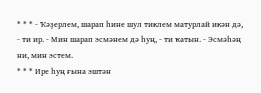* * * - Ҡәҙерлем, шарап һине шул тиклем матурлай икән дә, - ти ир. - Мин шарап эсмәнем дә һуң, - ти ҡатын. - Эсмәһәң ни, мин эстем.
* * * Ире һуң ғына эштән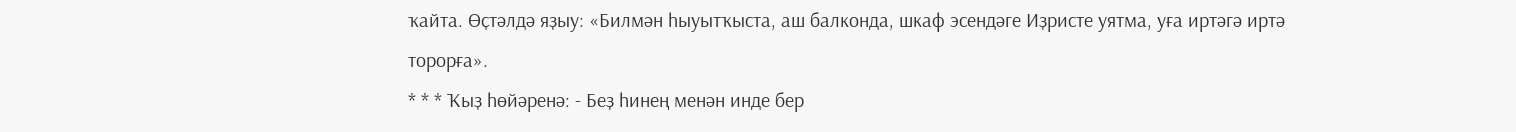ҡайта. Өҫтәлдә яҙыу: «Билмән һыуытҡыста, аш балконда, шкаф эсендәге Иҙристе уятма, уға иртәгә иртә торорға».
* * * Ҡыҙ һөйәренә: - Беҙ һинең менән инде бер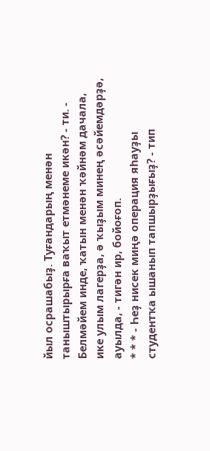йыл осрашабыҙ. Туғандарың менән таныштырырға ваҡыт етмәнеме икән? - ти. - Белмәйем инде, ҡатын менән ҡәйнәм дачала, ике улым лагерҙа, ә ҡыҙым минең әсәйемдәрҙә, ауылда, - тигән ир, бойоғоп.
* * * - Һеҙ нисек миңә операция яһауҙы студентҡа ышанып тапшырҙығыҙ? - тип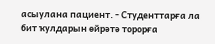асыулана пациент. - Студенттарға ла бит ҡулдарын өйрәтә торорға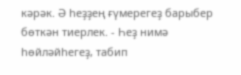кәрәк. Ә һеҙҙең ғүмерегеҙ барыбер бөткән тиерлек. - Һеҙ нимә һөйләйһегеҙ, табип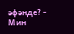әфәнде? - Мин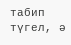табип түгел, ә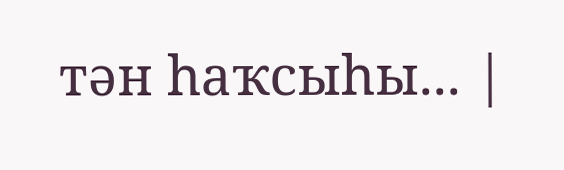тән һаҡсыһы... |